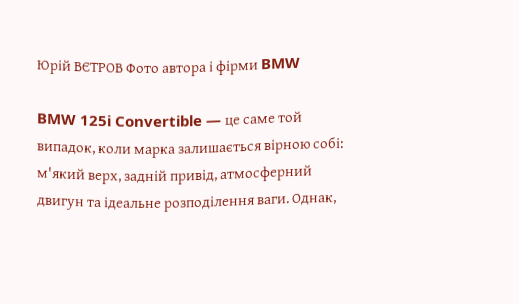Юрій ВЄТРОВ Фото автора і фірми BMW

BMW 125i Convertible — це саме той випадок, коли марка залишається вірною собі: м'який верх, задній привід, атмосферний двигун та ідеальне розподілення ваги. Однак,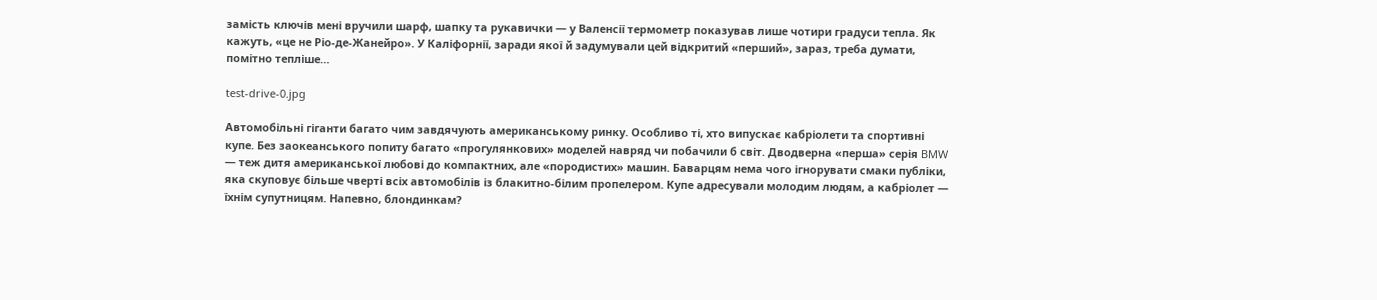замість ключів мені вручили шарф, шапку та рукавички — у Валенсії термометр показував лише чотири градуси тепла. Як кажуть, «це не Ріо-де-Жанейро». У Каліфорнії, заради якої й задумували цей відкритий «перший», зараз, треба думати, помітно тепліше…

test-drive-0.jpg

Автомобільні гіганти багато чим завдячують американському ринку. Особливо ті, хто випускає кабріолети та спортивні купе. Без заокеанського попиту багато «прогулянкових» моделей навряд чи побачили б світ. Дводверна «перша» серія BMW — теж дитя американської любові до компактних, але «породистих» машин. Баварцям нема чого ігнорувати смаки публіки, яка скуповує більше чверті всіх автомобілів із блакитно-білим пропелером. Купе адресували молодим людям, а кабріолет — їхнім супутницям. Напевно, блондинкам?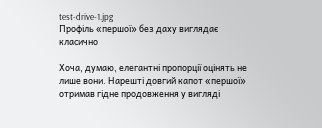test-drive-1.jpg
Профіль «першої» без даху виглядає класично

Хоча, думаю, елегантні пропорції оцінять не лише вони. Нарешті довгий капот «першої» отримав гідне продовження у вигляді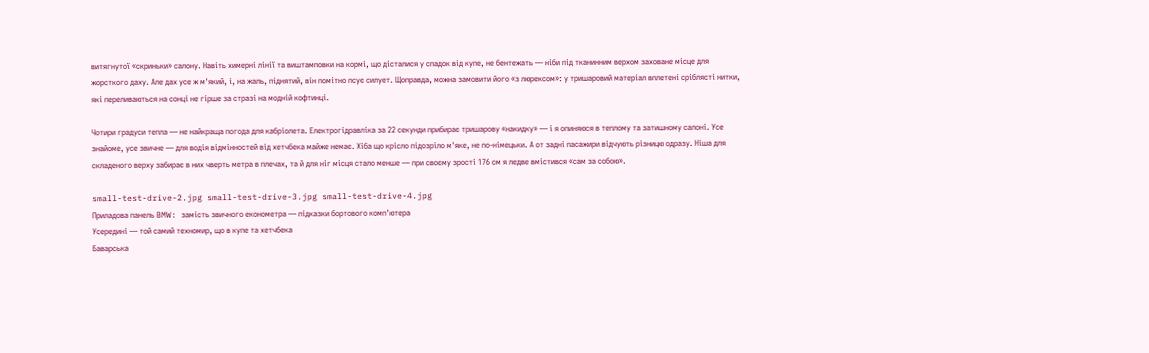витягнутої «скриньки» салону. Навіть химерні лінії та виштамповки на кормі, що дісталися у спадок від купе, не бентежать — ніби під тканинним верхом заховане місце для жорсткого даху. Але дах усе ж м'який, і, на жаль, піднятий, він помітно псує силует. Щоправда, можна замовити його «з люрексом»: у тришаровий матеріал вплетені сріблясті нитки, які переливаються на сонці не гірше за стразі на модній кофтинці.

Чотири градуси тепла — не найкраща погода для кабріолета. Електрогідравліка за 22 секунди прибирає тришарову «накидку» — і я опиняюся в теплому та затишному салоні. Усе знайоме, усе звичне — для водія відмінностей від хетчбека майже немає. Хіба що крісло підозріло м'яке, не по-німецьки. А от задні пасажири відчують різницю одразу. Ніша для складеного верху забирає в них чверть метра в плечах, та й для ніг місця стало менше — при своєму зрості 176 см я ледве вмістився «сам за собою».

small-test-drive-2.jpg small-test-drive-3.jpg small-test-drive-4.jpg
Приладова панель BMW: замість звичного економетра — підказки бортового комп'ютера
Усередині — той самий техномир, що в купе та хетчбека
Баварська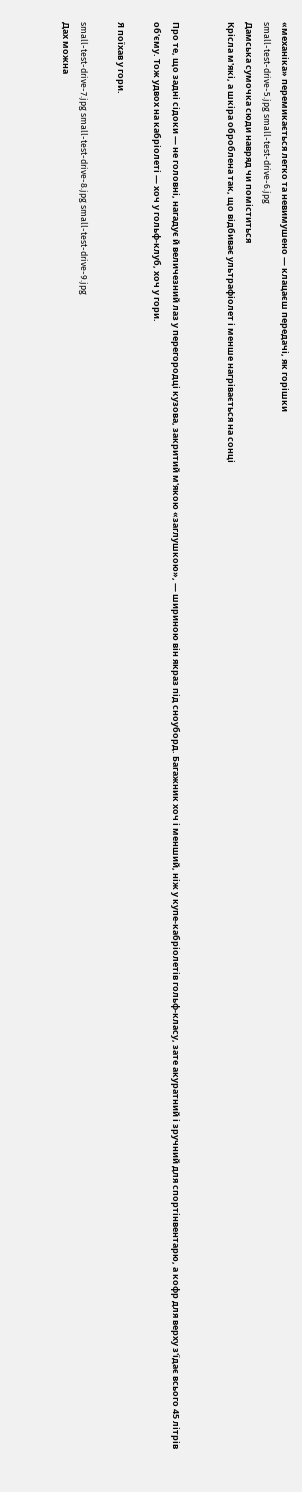«механіка» перемикається легко та невимушено — клацаєш передачі, як горішки
small-test-drive-5.jpg small-test-drive-6.jpg
Дамська сумочка сюди навряд чи поміститься
Крісла м'які, а шкіра оброблена так, що відбиває ультрафіолет і менше нагрівається на сонці


Про те, що задні сідоки — не головні, нагадує й величезний лаз у перегородці кузова, закритий м'якою «заглушкою», — шириною він якраз під сноуборд. Багажник хоч і менший, ніж у купе-кабріолетів гольф-класу, зате акуратний і зручний для спортінвентарю, а кофр для верху з'їдає всього 45 літрів об'єму. Тож удвох на кабріолеті — хоч у гольф-клуб, хоч у гори.

Я поїхав у гори.

small-test-drive-7.jpg small-test-drive-8.jpg small-test-drive-9.jpg
Дах можна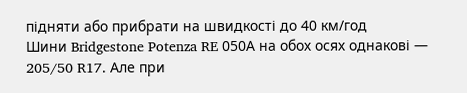підняти або прибрати на швидкості до 40 км/год
Шини Bridgestone Potenza RE 050А на обох осях однакові — 205/50 R17. Але при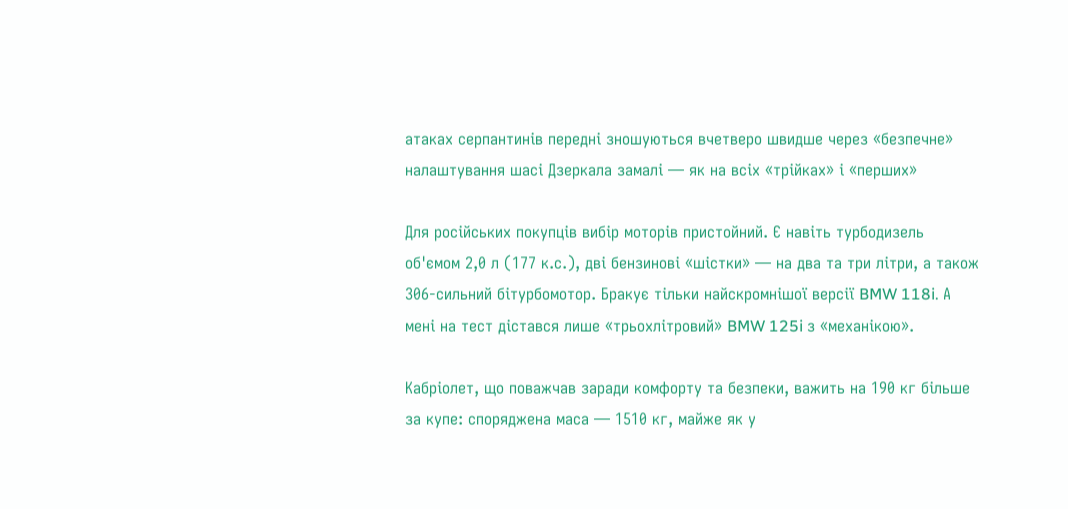атаках серпантинів передні зношуються вчетверо швидше через «безпечне» налаштування шасі Дзеркала замалі — як на всіх «трійках» і «перших»

Для російських покупців вибір моторів пристойний. Є навіть турбодизель об'ємом 2,0 л (177 к.с.), дві бензинові «шістки» — на два та три літри, а також 306-сильний бітурбомотор. Бракує тільки найскромнішої версії BMW 118i. А мені на тест дістався лише «трьохлітровий» BMW 125i з «механікою».

Кабріолет, що поважчав заради комфорту та безпеки, важить на 190 кг більше за купе: споряджена маса — 1510 кг, майже як у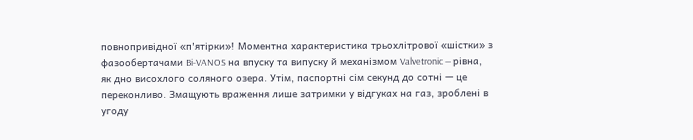повнопривідної «п'ятірки»! Моментна характеристика трьохлітрової «шістки» з фазообертачами Bi-VANOS на впуску та випуску й механізмом Valvetronic — рівна, як дно висохлого соляного озера. Утім, паспортні сім секунд до сотні — це переконливо. Змащують враження лише затримки у відгуках на газ, зроблені в угоду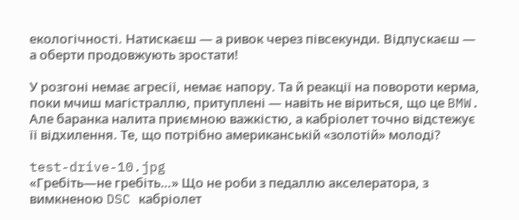екологічності. Натискаєш — а ривок через півсекунди. Відпускаєш — а оберти продовжують зростати!

У розгоні немає агресії, немає напору. Та й реакції на повороти керма, поки мчиш магістраллю, притуплені — навіть не віриться, що це BMW. Але баранка налита приємною важкістю, а кабріолет точно відстежує її відхилення. Те, що потрібно американській «золотій» молоді?

test-drive-10.jpg
«Гребіть—не гребіть…» Що не роби з педаллю акселератора, з вимкненою DSC кабріолет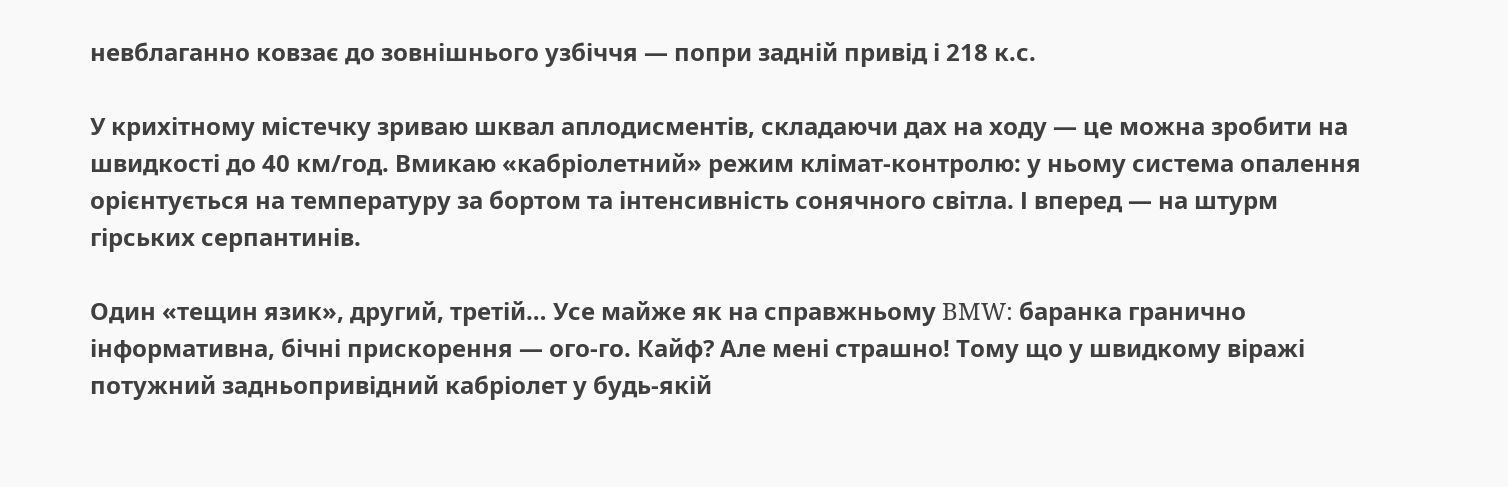невблаганно ковзає до зовнішнього узбіччя — попри задній привід і 218 к.с.

У крихітному містечку зриваю шквал аплодисментів, складаючи дах на ходу — це можна зробити на швидкості до 40 км/год. Вмикаю «кабріолетний» режим клімат-контролю: у ньому система опалення орієнтується на температуру за бортом та інтенсивність сонячного світла. І вперед — на штурм гірських серпантинів.

Один «тещин язик», другий, третій… Усе майже як на справжньому BMW: баранка гранично інформативна, бічні прискорення — ого-го. Кайф? Але мені страшно! Тому що у швидкому віражі потужний задньопривідний кабріолет у будь-якій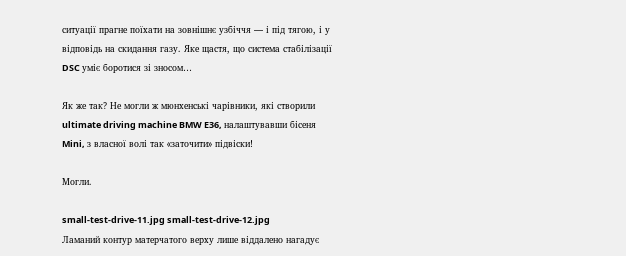ситуації прагне поїхати на зовнішнє узбіччя — і під тягою, і у відповідь на скидання газу. Яке щастя, що система стабілізації DSC уміє боротися зі зносом…

Як же так? Не могли ж мюнхенські чарівники, які створили ultimate driving machine BMW E36, налаштувавши бісеня Mini, з власної волі так «заточити» підвіски!

Могли.

small-test-drive-11.jpg small-test-drive-12.jpg
Ламаний контур матерчатого верху лише віддалено нагадує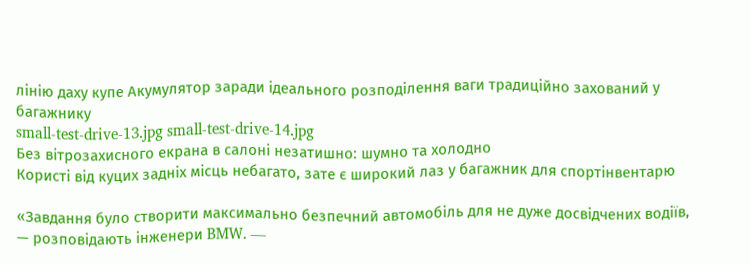лінію даху купе Акумулятор заради ідеального розподілення ваги традиційно захований у багажнику
small-test-drive-13.jpg small-test-drive-14.jpg
Без вітрозахисного екрана в салоні незатишно: шумно та холодно
Користі від куцих задніх місць небагато, зате є широкий лаз у багажник для спортінвентарю

«Завдання було створити максимально безпечний автомобіль для не дуже досвідчених водіїв, — розповідають інженери BMW. —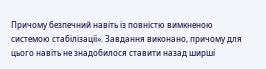Причому безпечний навіть із повністю вимкненою системою стабілізації». Завдання виконано, причому для цього навіть не знадобилося ставити назад ширші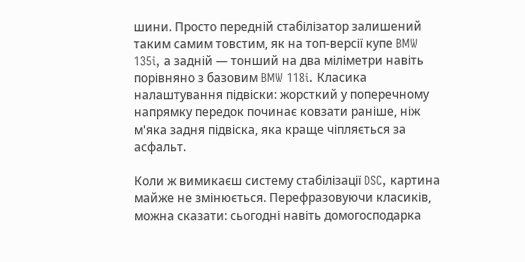шини. Просто передній стабілізатор залишений таким самим товстим, як на топ-версії купе BMW 135i, а задній — тонший на два міліметри навіть порівняно з базовим BMW 118i. Класика налаштування підвіски: жорсткий у поперечному напрямку передок починає ковзати раніше, ніж м'яка задня підвіска, яка краще чіпляється за асфальт.

Коли ж вимикаєш систему стабілізації DSC, картина майже не змінюється. Перефразовуючи класиків, можна сказати: сьогодні навіть домогосподарка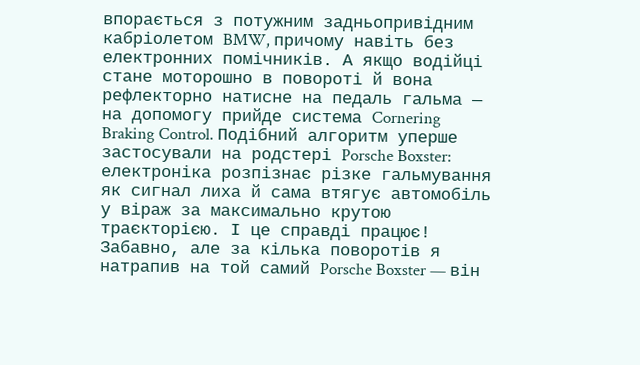впорається з потужним задньопривідним кабріолетом BMW, причому навіть без електронних помічників. А якщо водійці стане моторошно в повороті й вона рефлекторно натисне на педаль гальма — на допомогу прийде система Cornering Braking Control. Подібний алгоритм уперше застосували на родстері Porsche Boxster: електроніка розпізнає різке гальмування як сигнал лиха й сама втягує автомобіль у віраж за максимально крутою траєкторією. І це справді працює! Забавно, але за кілька поворотів я натрапив на той самий Porsche Boxster — він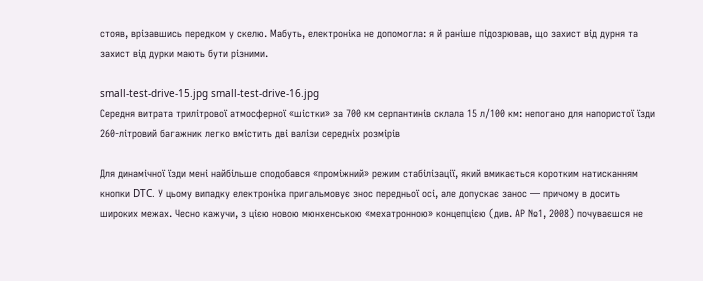стояв, врізавшись передком у скелю. Мабуть, електроніка не допомогла: я й раніше підозрював, що захист від дурня та захист від дурки мають бути різними.

small-test-drive-15.jpg small-test-drive-16.jpg
Середня витрата трилітрової атмосферної «шістки» за 700 км серпантинів склала 15 л/100 км: непогано для напористої їзди
260-літровий багажник легко вмістить дві валізи середніх розмірів

Для динамічної їзди мені найбільше сподобався «проміжний» режим стабілізації, який вмикається коротким натисканням кнопки DTC. У цьому випадку електроніка пригальмовує знос передньої осі, але допускає занос — причому в досить широких межах. Чесно кажучи, з цією новою мюнхенською «мехатронною» концепцією (див. АР №1, 2008) почуваєшся не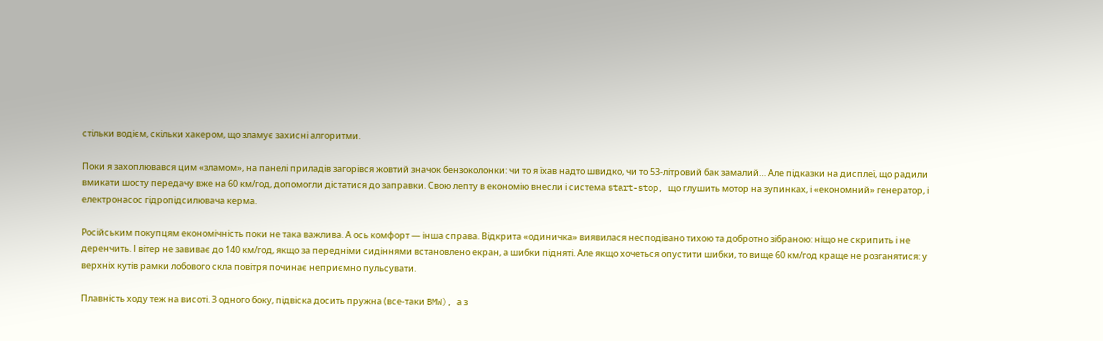стільки водієм, скільки хакером, що зламує захисні алгоритми.

Поки я захоплювався цим «зламом», на панелі приладів загорівся жовтий значок бензоколонки: чи то я їхав надто швидко, чи то 53-літровий бак замалий… Але підказки на дисплеї, що радили вмикати шосту передачу вже на 60 км/год, допомогли дістатися до заправки. Свою лепту в економію внесли і система start-stop, що глушить мотор на зупинках, і «економний» генератор, і електронасос гідропідсилювача керма.

Російським покупцям економічність поки не така важлива. А ось комфорт — інша справа. Відкрита «одиничка» виявилася несподівано тихою та добротно зібраною: ніщо не скрипить і не деренчить. І вітер не завиває до 140 км/год, якщо за передніми сидіннями встановлено екран, а шибки підняті. Але якщо хочеться опустити шибки, то вище 60 км/год краще не розганятися: у верхніх кутів рамки лобового скла повітря починає неприємно пульсувати.

Плавність ходу теж на висоті. З одного боку, підвіска досить пружна (все-таки BMW), а з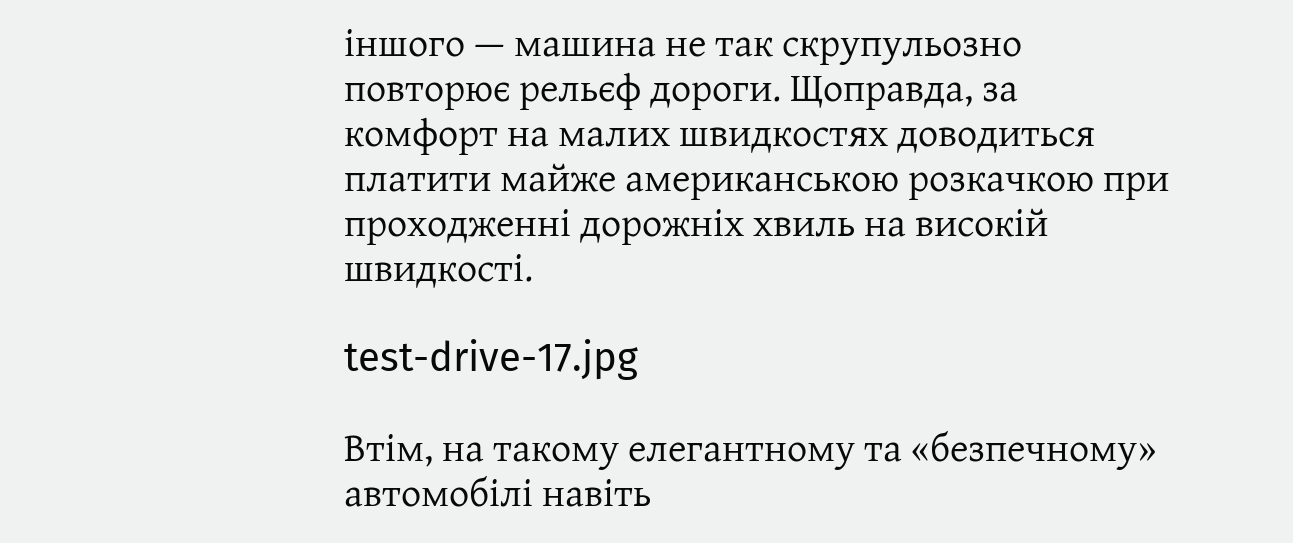іншого — машина не так скрупульозно повторює рельєф дороги. Щоправда, за комфорт на малих швидкостях доводиться платити майже американською розкачкою при проходженні дорожніх хвиль на високій швидкості.

test-drive-17.jpg

Втім, на такому елегантному та «безпечному» автомобілі навіть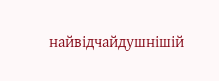найвідчайдушнішій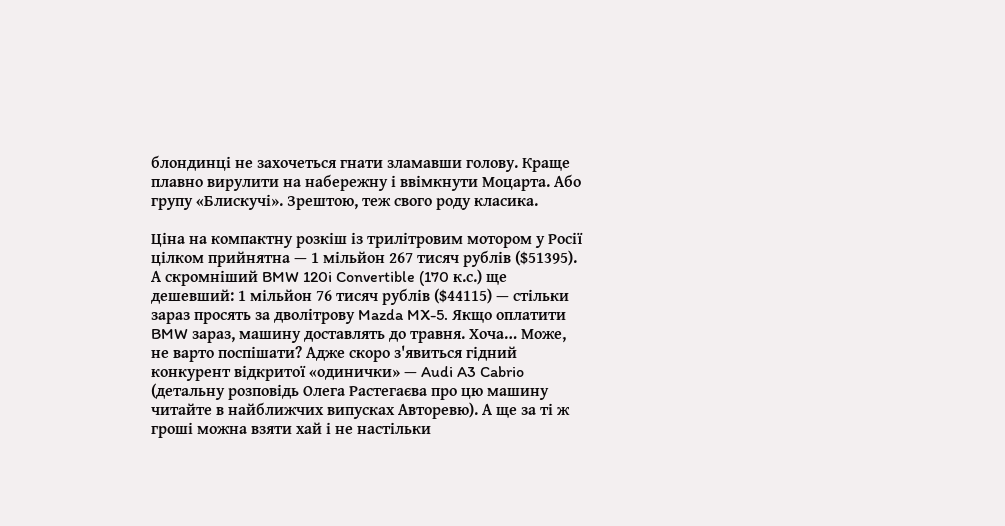блондинці не захочеться гнати зламавши голову. Краще плавно вирулити на набережну і ввімкнути Моцарта. Або групу «Блискучі». Зрештою, теж свого роду класика.

Ціна на компактну розкіш із трилітровим мотором у Росії цілком прийнятна — 1 мільйон 267 тисяч рублів ($51395). А скромніший BMW 120i Convertible (170 к.с.) ще дешевший: 1 мільйон 76 тисяч рублів ($44115) — стільки зараз просять за дволітрову Mazda MX-5. Якщо оплатити BMW зараз, машину доставлять до травня. Хоча… Може, не варто поспішати? Адже скоро з'явиться гідний конкурент відкритої «одинички» — Audi A3 Cabrio (детальну розповідь Олега Растегаєва про цю машину читайте в найближчих випусках Авторевю). А ще за ті ж гроші можна взяти хай і не настільки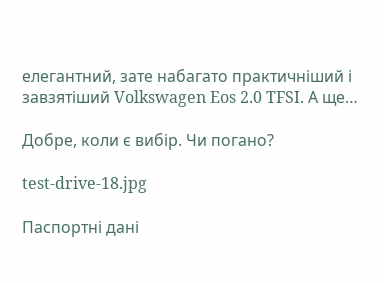елегантний, зате набагато практичніший і завзятіший Volkswagen Eos 2.0 TFSI. А ще…

Добре, коли є вибір. Чи погано?

test-drive-18.jpg

Паспортні дані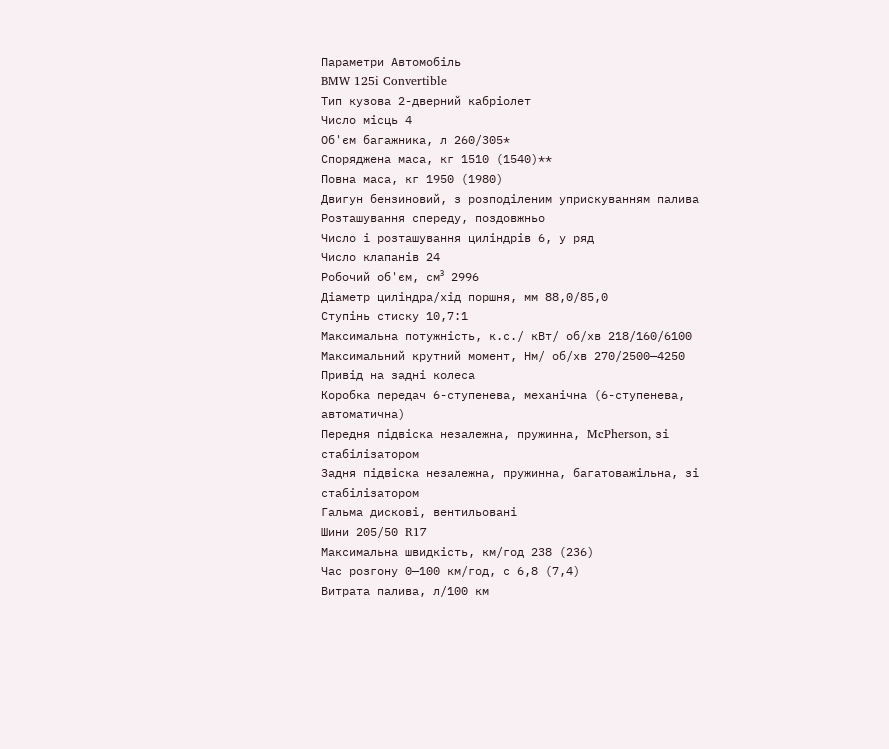Параметри Автомобіль
BMW 125i Convertible
Тип кузова 2-дверний кабріолет
Число місць 4
Об'єм багажника, л 260/305*
Споряджена маса, кг 1510 (1540)**
Повна маса, кг 1950 (1980)
Двигун бензиновий, з розподіленим уприскуванням палива
Розташування спереду, поздовжньо
Число і розташування циліндрів 6, у ряд
Число клапанів 24
Робочий об'єм, см³ 2996
Діаметр циліндра/хід поршня, мм 88,0/85,0
Ступінь стиску 10,7:1
Максимальна потужність, к.с./ кВт/ об/хв 218/160/6100
Максимальний крутний момент, Нм/ об/хв 270/2500—4250
Привід на задні колеса
Коробка передач 6-ступенева, механічна (6-ступенева, автоматична)
Передня підвіска незалежна, пружинна, McPherson, зі стабілізатором
Задня підвіска незалежна, пружинна, багатоважільна, зі стабілізатором
Гальма дискові, вентильовані
Шини 205/50 R17
Максимальна швидкість, км/год 238 (236)
Час розгону 0—100 км/год, с 6,8 (7,4)
Витрата палива, л/100 км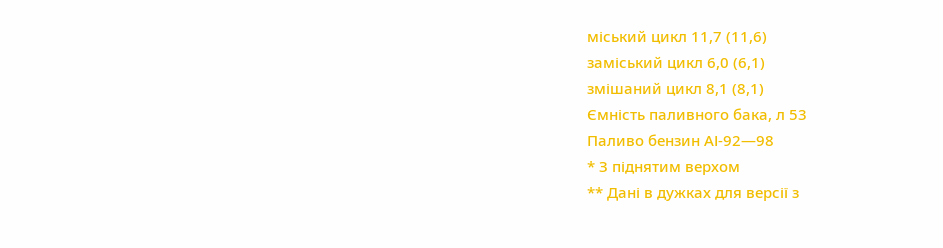міський цикл 11,7 (11,6)
заміський цикл 6,0 (6,1)
змішаний цикл 8,1 (8,1)
Ємність паливного бака, л 53
Паливо бензин АІ-92—98
* З піднятим верхом
** Дані в дужках для версії з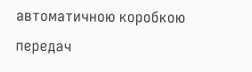автоматичною коробкою передач